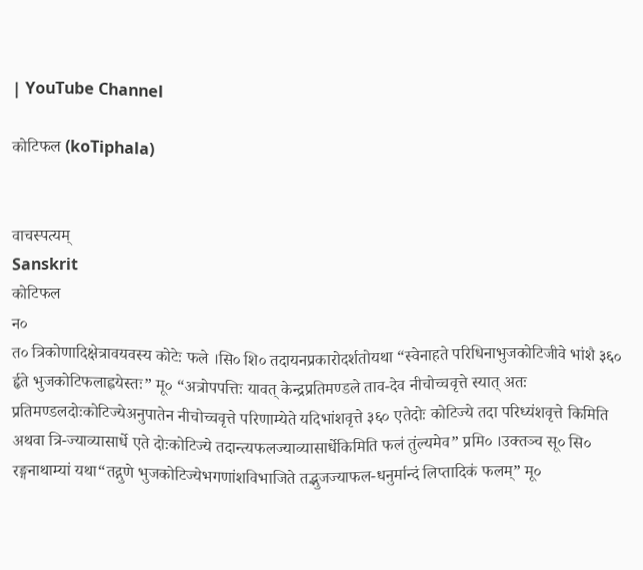| YouTube Channel

कोटिफल (koTiphala)


वाचस्पत्यम्
Sanskrit
कोटिफल
न०
त० त्रिकोणादिक्षेत्रावयवस्य कोटेः फले ।सि० शि० तदायनप्रकारोदर्शतोयथा “स्वेनाहते परिधिनाभुजकोटिजीवे भांशै ३६० र्हृते भुजकोटिफलाह्वयेस्तः” मू० “अत्रोपपत्तिः यावत् केन्द्रप्रतिमण्डले ताव-देव नीचोच्चवृत्ते स्यात् अतः प्रतिमण्डलदोःकोटिज्येअनुपातेन नीचोच्चवृत्ते परिणाम्येते यदिभांशवृत्ते ३६० एतेदोः कोटिज्ये तदा परिध्यंशवृत्ते किमिति अथवा त्रि-ज्याव्यासार्धे एते दोःकोटिज्ये तदान्त्यफलज्याव्यासार्धेकिमिति फलं तुंल्यमेव” प्रमि० ।उक्तञ्च सू० सि० रङ्गनाथाम्यां यथा“तद्गुणे भुजकोटिज्येभगणांशविभाजिते तद्भुजज्याफल-धनुर्मान्दं लिप्तादिकं फलम्” मू०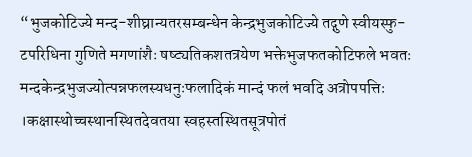“भुजकोटिज्ये मन्द-शीघ्रान्यतरसम्बन्धेन केन्द्रभुजकोटिज्ये तद्गुणे स्वीयस्फु-टपरिधिना गुणिते मगणांशैः षष्ट्यतिकशतत्रयेण भक्तेभुजफतकोटिफले भवतः मन्दकेन्द्रभुजज्योत्पन्नफलस्यधनुःफलादिकं मान्दं फलं भवदि अत्रोपपत्तिः ।कक्षास्थोच्चस्थानस्थितदेवतया स्वहस्तस्थितसूत्रपोतं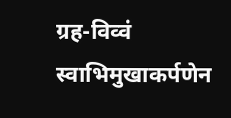ग्रह-विव्वं स्वाभिमुखाकर्पणेन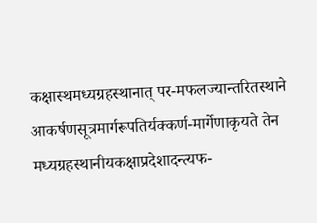कक्षास्थमध्यग्रहस्थानात् पर-मफलज्यान्तरितस्थाने आकर्षणसूत्रमार्गरूपतिर्यक्कर्ण-मार्गेणाकृयते तेन मध्यग्रहस्थानीयकक्षाप्रदेशादन्त्यफ-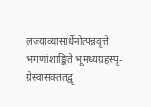लज्याव्यासार्धेनोत्पन्नवृत्ते भगणांशाङ्किते भूमध्यग्रहस्पृ-ग्रेस्वासक्ततद्वृ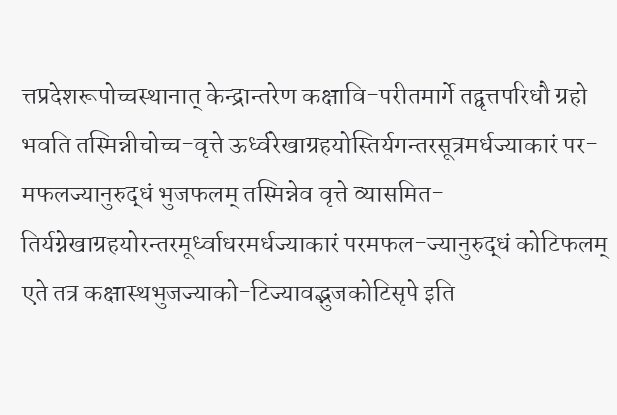त्तप्रदेशरूपोच्चस्थानात् केन्द्रान्तरेण कक्षावि-परीतमार्गे तद्वृत्तपरिधौ ग्रहो भवति तस्मिन्नीचोच्च-वृत्ते ऊर्ध्वरेखाग्रहयोस्तिर्यगन्तरसूत्रमर्धज्याकारं पर-मफलज्यानुरुद्धं भुजफलम् तस्मिन्नेव वृत्ते व्यासमित-तिर्यग्नेखाग्रहयोरन्तरमूर्ध्वाधरमर्धज्याकारं परमफल-ज्यानुरुद्धं कोटिफलम् एते तत्र कक्षास्थभुजज्याको-टिज्यावद्भुजकोटिसृपे इति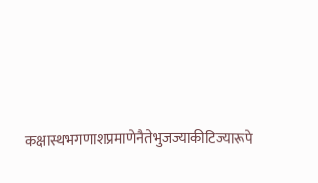कक्षास्थभगणाशप्रमाणेनैतेभुजज्याकीटिज्यारूपे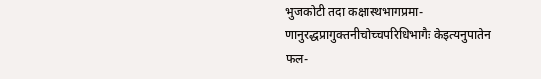भुजकोटी तदा कक्षास्थभागप्रमा-णानुरद्धप्रागुक्तनीचोच्चपरिधिभागैः केइत्यनुपातेन फल-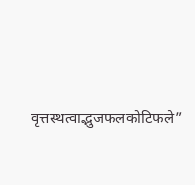वृत्तस्थत्वाद्भुजफलकोटिफले”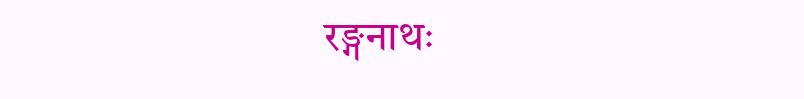रङ्गनाथः